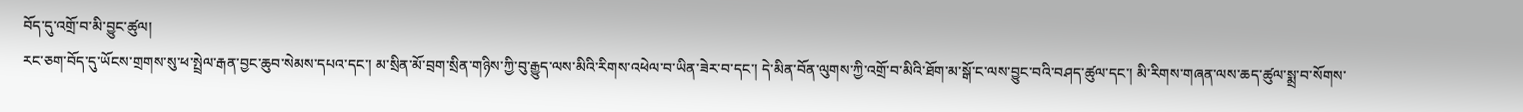བོད་དུ་འགྲོ་བ་མི་བྱུང་ཚུལ།
རང་ཅག་བོད་དུ་ཡོངས་གྲགས་སུ་ཕ་སྤྲེལ་རྒན་བྱང་ཆུབ་སེམས་དཔའ་དང་། མ་སྲིན་མོ་བྲག་སྲིན་གཉིས་ཀྱི་བུ་རྒྱུད་ལས་མིའི་རིགས་འཕེལ་བ་ཡིན་ཟེར་བ་དང་། དེ་མིན་བོན་ལུགས་ཀྱི་འགྲོ་བ་མིའི་ཐོག་མ་སྒོ་ང་ལས་བྱུང་བའི་བཤད་ཚུལ་དང་། མི་རིགས་གཞན་ལས་ཆད་ཚུལ་སྨྲ་བ་སོགས་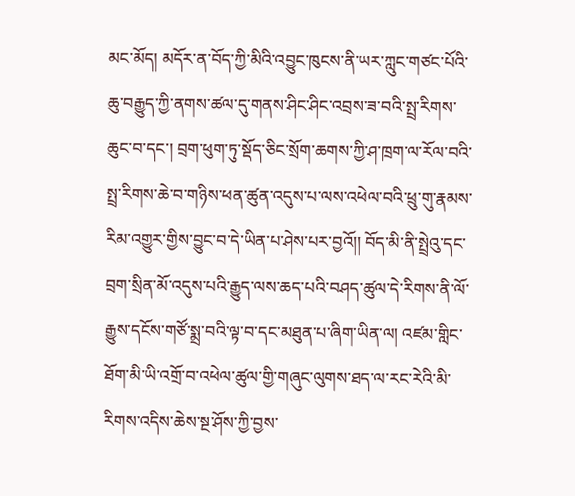མང་མོད། མདོར་ན་བོད་ཀྱི་མིའི་འབྱུང་ཁུངས་ནི་ཡར་ཀླུང་གཙང་པོའི་ཆུ་བརྒྱུད་ཀྱི་ནགས་ཚལ་དུ་གནས་ཤིང་ཤིང་འབྲས་ཟ་བའི་སྤྲ་རིགས་ཆུང་བ་དང་། བྲག་ཕུག་ཏུ་སྡོད་ཅིང་སྲོག་ཆགས་ཀྱི་ཤ་ཁྲག་ལ་རོལ་བའི་སྤྲ་རིགས་ཆེ་བ་གཉིས་ཕན་ཚུན་འདུས་པ་ལས་འཕེལ་བའི་ཕྲུ་གུ་རྣམས་རིམ་འགྱུར་གྱིས་བྱུང་བ་དེ་ཡིན་པ་ཤེས་པར་བྱའོ།། བོད་མི་ནི་སྤྲེའུ་དང་བྲག་སྲིན་མོ་འདུས་པའི་རྒྱུད་ལས་ཆད་པའི་བཤད་ཚུལ་དེ་རིགས་ནི་ལོ་རྒྱུས་དངོས་གཙོ་སྨྲ་བའི་ལྟ་བ་དང་མཐུན་པ་ཞིག་ཡིན་ལ། འཛམ་གླིང་ཐོག་མི་ཡི་འགྲོ་བ་འཕེལ་ཚུལ་གྱི་གཞུང་ལུགས་ཐད་ལ་རང་རེའི་མི་རིགས་འདིས་ཆེས་སྔ་ཤོས་ཀྱི་བྱས་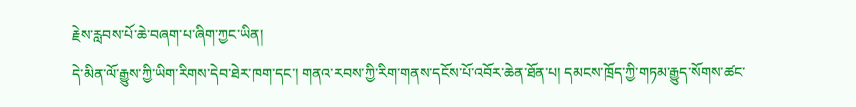རྗེས་རླབས་པོ་ཆེ་བཞག་པ་ཞིག་ཀྱང་ཡིན།
དེ་མིན་ལོ་རྒྱུས་ཀྱི་ཡིག་རིགས་དེབ་ཐེར་ཁག་དང་། གནའ་རབས་ཀྱི་རིག་གནས་དངོས་པོ་འབོར་ཆེན་ཐོན་པ། དམངས་ཁྲོད་ཀྱི་གཏམ་རྒྱུད་སོགས་ཚང་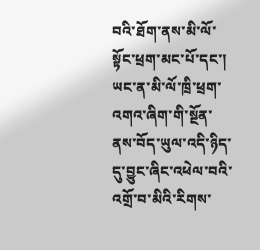བའི་ཐོག་ནས་མི་ལོ་སྟོང་ཕྲག་མང་པོ་དང་། ཡང་ན་མི་ལོ་ཁྲི་ཕྲག་འགའ་ཞིག་གི་སྔོན་ནས་བོད་ཡུལ་འདི་ཉིད་དུ་བྱུང་ཞིང་འཕེལ་བའི་འགྲོ་བ་མིའི་རིགས་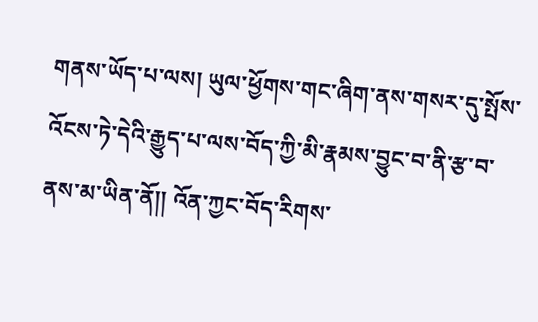གནས་ཡོད་པ་ལས། ཡུལ་ཕྱོགས་གང་ཞིག་ནས་གསར་དུ་སྤོས་འོངས་ཏེ་དེའི་རྒྱུད་པ་ལས་བོད་ཀྱི་མི་རྣམས་བྱུང་བ་ནི་རྩ་བ་ནས་མ་ཡིན་ནོ།། འོན་ཀྱང་བོད་རིགས་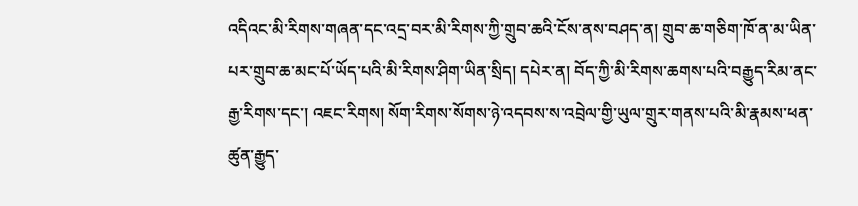འདིའང་མི་རིགས་གཞན་དང་འདྲ་བར་མི་རིགས་ཀྱི་གྲུབ་ཆའི་ངོས་ནས་བཤད་ན། གྲུབ་ཆ་གཅིག་ཁོ་ན་མ་ཡིན་པར་གྲུབ་ཆ་མང་པོ་ཡོད་པའི་མི་རིགས་ཤིག་ཡིན་སྲིད། དཔེར་ན། བོད་ཀྱི་མི་རིགས་ཆགས་པའི་བརྒྱུད་རིམ་ནང་རྒྱ་རིགས་དང་། འཇང་རིགས། སོག་རིགས་སོགས་ཉེ་འདབས་ས་འབྲེལ་གྱི་ཡུལ་གྲུར་གནས་པའི་མི་རྣམས་ཕན་ཚུན་རྒྱུད་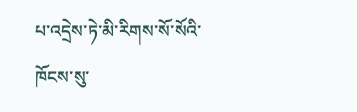པ་འདྲེས་ཏེ་མི་རིགས་སོ་སོའི་ཁོངས་སུ་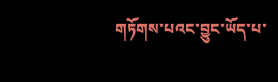གཏོགས་པའང་བྱུང་ཡོད་པ་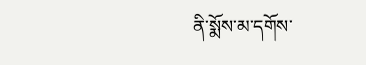ནི་སྨོས་མ་དགོས་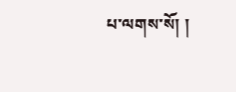པ་ལགས་སོ། །